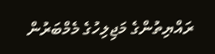ރައްޔިތުންގެ މަޖިލިހުގެ މެމްބަރުން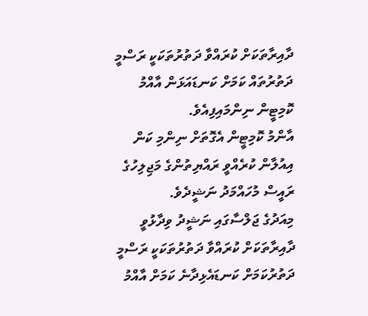ދާއިރާތަކަށް ކުރައްވާ ދަތުރުތަކަކީ ރަސްމީ ދަތުރުތައް ކަމަށް ކަނޑައަޅަން އާއްމު ކޮމިޓީން ނިންމައިފިއެވެ.
އާންމު ކޮމިޓީން އެގޮތަށް ނިންމި ކަން އިއުލާން ކުރެއްވީ ރައްޔިތުންގެ މަޖިލިހުގެ ރައީސް މުހައްމަދު ނަޝީދެވެ.
މިއަދުގެ ޖަލްސާގައި ނަޝީދު ވިދާޅުވީ ދާއިރާތަކަށް ކުރައްވާ ދަތުރުތަކަކީ ރަސްމީ ދަތުރުކަމަށް ކަނޑައެޅިދާނެ ކަމަށް އާއްމު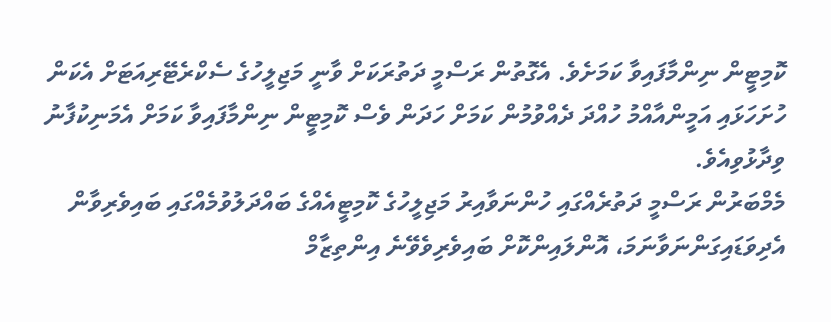ކޮމިޓީން ނިންމާފައިވާ ކަމަށެވެ. އެގޮތުން ރަސްމީ ދަތުރަކަށް ވާނީ މަޖިލީހުގެ ސެކްރެޓޭރިއަޓަށް އެކަން ހުށަހަޅައި އަމީންއާއްމު ހުއްދަ ދެއްވުމުން ކަމަށް ހަދަން ވެސް ކޮމިޓީން ނިންމާފައިވާ ކަމަށް އެމަނިކުފާނު ވިދާޅުވިއެވެ.
މެމްބަރުން ރަސްމީ ދަތުރެއްގައި ހުންނަވާއިރު މަޖިލީހުގެ ކޮމިޓީއެއްގެ ބައްދަލުވުމެއްގައި ބައިވެރިވާން އެދިވަޑައިގަންނަވާނަމަ، އޮންލައިންކޮށް ބައިވެރިވެވޭނެ އިންތިޒާމް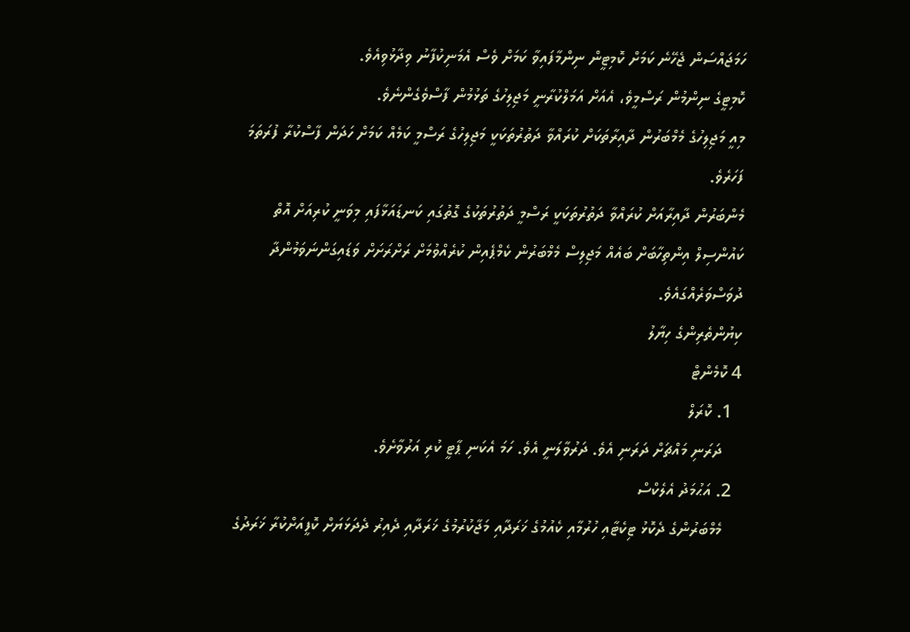ހަމަޖައްސަން ޖެހޭނެ ކަމަށް ކޮމިޓީން ނިންމާފައިވާ ކަމަށް ވެސް އެމަނިކުފާނު ވިދާޅުވިއެވެ.
ކޮމިޓީގެ ނިންމުން ރަސްމީވެ، އެއަށް އަމަލްކުރާނީ މަޖިލިހުގެ ތަޅުމުން ފާސްވެގެންނެވެ.
މިއީ މަޖިލިހުގެ މެމްބަރުން ދާއިރާތަކަށް ކުރައްވާ ދަތުރުތަކަކީ މަޖިލިހުގެ ރަސްމީ ކަމެއް ކަމަށް ހަދަން ފާސްކުރާ ފުރަތަމަ ފަހަރެވެ.
މެންބަރުން ދާއިރާއަށް ކުރައްވާ ދަތުރުތަކަކީ ރަސްމީ ދަތުރުތަކުގެ ގޮތުގައި ކަނޑައަޅާފައި މިވަނީ ކުރިއަށް އޮތް ކައުންސިލް އިންތިހާބަށް ބައެއް މަޖިލިސް މެމްބަރުން ކެމްޕެއިން ކުރެއްވުމަށް ރަށްރަށަށް ވަޑައިގަންނަވަމުންދާ ދުވަސްވަރެއްގައެވެ.
ކިޔުންތެރިންގެ ހިޔާލު
4 ކޮމެންޓް
  1. ކޮރަލް
    ދަރަނި މައްޗަށް ދަރަނި އެވެ. ދަރުވާލަނީ އެވެ. ހަމަ އެކަނި ޕާޓީ ކުރި އަރުވާށެވެ.
  2. އަޙުމަދު އެލެކްސް
    މެމްބަރުންގެ ދެކޮޅު ޓިކެޓާއި ހުރުމާއި ކެއުމުގެ ޚަރަދާއި މަޖާކުރުމުގެ ޚަރަދާއި ދެއިރު ދެދަޅަޔަށް ކޮފީއަށްކުރާ ޚަރަދުގެ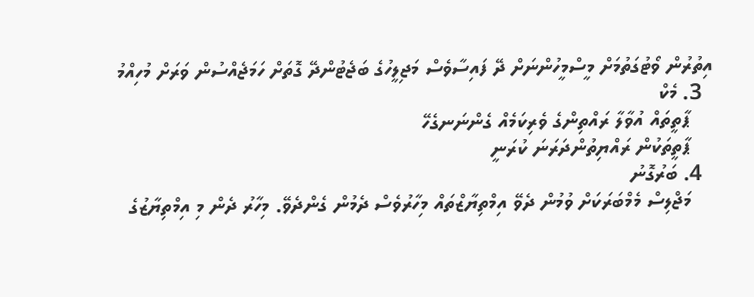އިތުރުން ވޯޓުގަތުމަށް މީސްމީހުންނަށް ދޭ ފައިސާވެސް މަޖިލީހުގެ ބަޖެޓުންދޭ ގޮތަށް ހަމަޖެއްސުން ވަރަށް މުހިއްމު
  3. މެކް
    ޕާތީތައް އުވާލާ ރައްތިންގެ ވެރިކަމެއް ގެންނަނގެހޭ
    ޕާތީތަކުން ރައްޔިތުންދަރަނަ ކުރަނީ
  4. ބަރުގޮނު
    މަޖްލިސް މެމްބަރަކަށް ވުމުން ދެވޭ އިމްތިޔާޒްތައް މިހާރުވެސް ދެމުން ގެންދެވޭ. މިހާރު ދެން މި އިމްތިޔާޒުގެ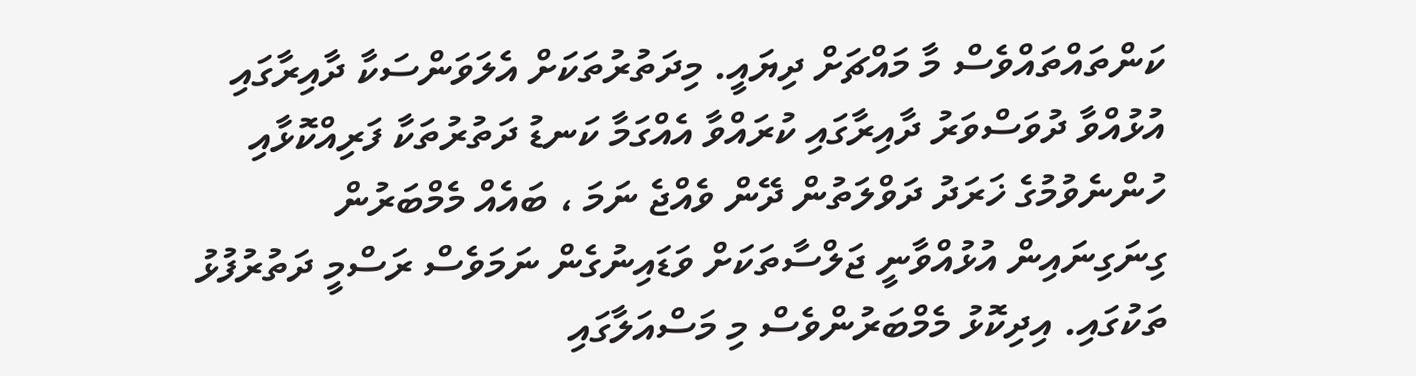ކަންތައްތައްވެސް މާ މައްޗަށް ދިޔައީ. މިދަތުރުތަކަށް އެލަވަންސަކާ ދާއިރާގައި އުޅުއްވާ ދުވަސްވަރު ދާއިރާގައި ކުރައްވާ އެއްގަމާ ކަނޑު ދަތުރުތަކާ ފަރިއްކޮޅާއި ހުންނެވުމުގެ ޚަރަދު ދަވްލަތުން ދޭން ވެއްޖެ ނަމަ ، ބައެއް މެމްބަރުން ގިނަގިނައިން އުޅުއްވާނީ ޖަލްސާތަކަށް ވަޑައިނުގެން ނަމަވެސް ރަސްމީ ދަތުރުފުޅު ތަކުގައި. އިދިކޮޅު މެމްބަރުންވެސް މި މަސްއަލާގައި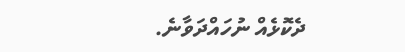ދެކޮޅެއް ނުހައްދަވާނެ.